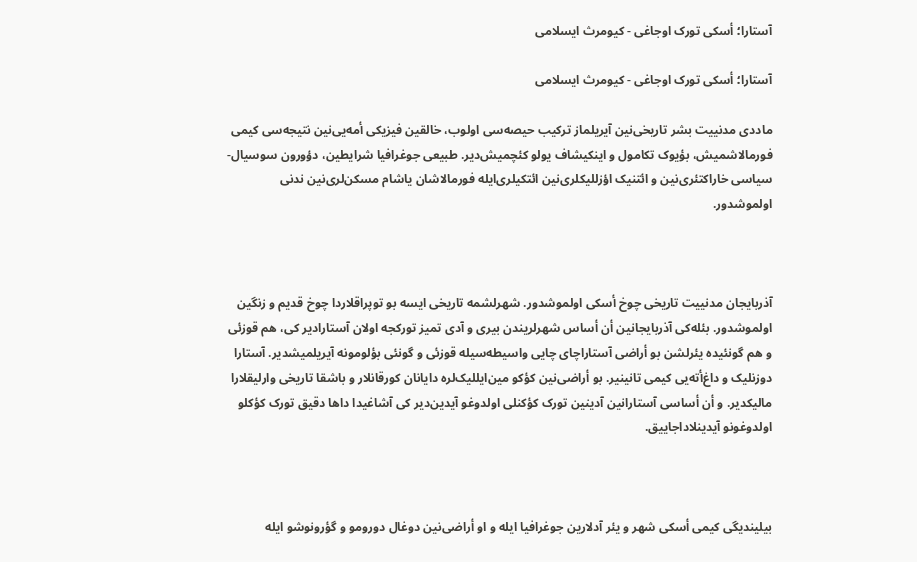آستارا؛ أسکی تورک اوجاغی - کیومرث ایسلامی

آستارا؛ أسکی تورک اوجاغی - کیومرث ایسلامی

ماددی مدنییت بشر تاریخی‌نین آیریلماز ترکیب حیصه‌سی اولوب، خالقین فیزیکی أمه‌یی‌نین نتیجه‌سی کیمی فورمالاشمیش، بؤیوک تکامول و اینکیشاف یولو کئچمیش‌دیر. طبیعی جوغرافیا شرایطین، دؤورون سوسیال-سیاسی خاراکتئری‌نین و ائتنیک اؤزللیکلری‌نین ائتکیلری‌ایله فورمالاشان یاشام مسکن‌لری‌نین ندنی اولموشدور.



آذربایجان مدنییت تاریخی چوخ أسکی اولموشدور. شهرلشمه تاریخی ایسه بو توپراقلاردا چوخ قدیم و زنگین اولموشدور. بئله‌کی آذربایجانین أن أساس شهرلریندن‌ بیری و آدی تمیز تورکجه اولان آستارادیر کی، هم قوزئی‌ و هم گونئیده یئرلشن بو أراضی آستاراچای چایی‌ واسیطه‌سیله قوزئی و گونئی بؤلومونه آیریلمیشدیر. آستارا دوزنلیک و داغ‌أته‌یی کیمی تانینیر. بو أراضی‌نین کؤکو مین‌ایللیک‌لره دایانان کورقانلار و باشقا تاریخی وارلیقلارا مالیکدیر. و أن أساسی آستارانین آدینین تورک کؤکنلی اولدوغو‌ آیدین‌دیر کی آشاغیدا داها دقیق تورک کؤکلو اولدوغونو آیدینلاداجاییق.



بیلیندیگی کیمی أسکی شهر و یئر آدلارین جوغرافیا ایله و او أراضی‌نین دوغال دورومو و گؤرونوشو ایله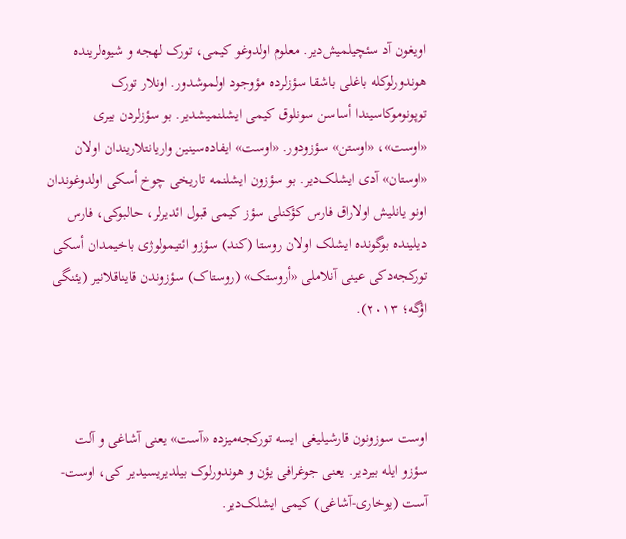اویغون آد سئچیلمیش‌دیر. معلوم اولدوغو کیمی، تورک لهجه و شیوه‌لرینده هوندورلوکله باغلی باشقا سؤزلرده مؤوجود اولموشدور. اونلار تورک توپونوموکاسیندا أساسن سونلوق کیمی ایشلنمیشدیر. بو سؤزلردن بیری «اوست»، «اوستن» سؤزودور. «اوست» ایفاده‌سینین واریانتلاریندان اولان «اوستان» آدی ایشلک‌دیر. بو‌ سؤزون ایشلنمه تاریخی چوخ أسکی اولدوغوندان اونو یانلیش اولاراق فارس کؤکنلی سؤز کیمی قبول ائدیرلر، حالبوکی، فارس دیلینده بوگونده ایشلک اولان روستا (کند) سؤزو ائتیمولوژی باخیمدان أسکی تورکجه‌دکی عینی آنلاملی «أروستک» (روستاک) سؤزوندن قایناقلانیر (یئنگی اؤگه؛ ۲۰۱۳).



اوست سوزونون قارشیلیغی ایسه تورکجه‌میزده «آست» یعنی آشاغی و آلت سؤزو ایله بیردیر. یعنی جوغرافی یؤن و هوندورلوک بیلدیریسیدیر کی، اوست-آست (یوخاری-آشاغی) کیمی ایشلک‌دیر.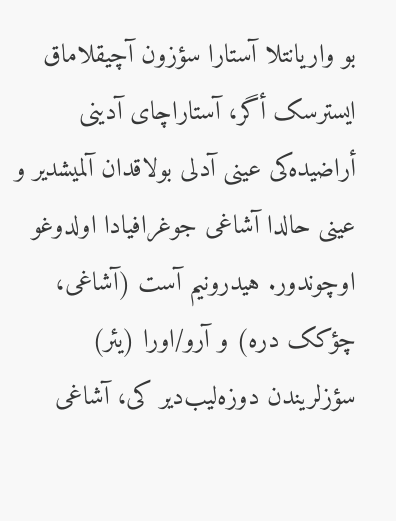بو واریانتلا آستارا سؤزون آچیقلاماق ایسترسک أگر، آستاراچای آدینی أراضیده‌کی عینی آدلی بولاقدان آلمیشدیر و عینی حالدا آشاغی جوغرافیادا اولدوغو اوچوندور. هیدرونیم آست (آشاغی، چؤکک دره) و آرو/اورا (یئر) سؤزلریندن دوزه‌لیب‌دیر کی، آشاغی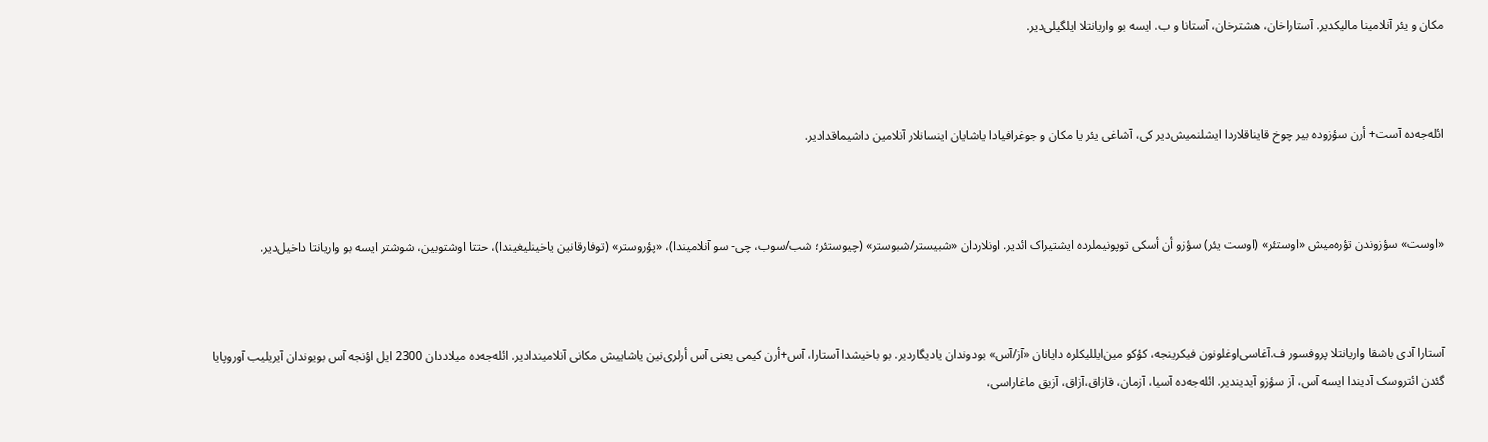مکان و یئر آنلامینا مالیکدیر. آستاراخان، هشترخان، آستانا و ب. ایسه بو واریانتلا ایلگیلی‌دیر.



ائله‌جه‌ده آست+ أرن سؤزوده بیر چوخ قایناقلاردا ایشلنمیش‌دیر کی، آشاغی یئر یا مکان و جوغرافیادا یاشایان اینسانلار آنلامین داشیماقدادیر.



«اوست» سؤزوندن تؤره‌میش «اوستئر» (اوست یئر) سؤزو أن أسکی توپونیملرده ایشتیراک ائدیر. اونلاردان «شبیستر/شبوستر» (چیوستئر؛ شب/سوب، چی- سو آنلامیندا)، «پؤروستر» (توفارقانین یاخینلیغیندا)، حتتا اوشتوبین، شوشتر ایسه بو واریانتا داخیل‌دیر.



آستارا آدی باشقا واریانتلا پروفسور ف.آغاسی‌اوغلونون فیکرینجه، کؤکو مین‌ایللیکلره دایانان «آز/آس» بودوندان یادیگاردیر. بو باخیشدا آستارا، آس+أرن کیمی یعنی آس أرلری‌نین یاشاییش مکانی آنلامیندادیر. ائله‌جه‌ده میلاددان 2300 ایل اؤنجه آس بویوندان آیریلیب آوروپایا گئدن ائتروسک آدیندا ایسه آس، آز سؤزو آیدیندیر. ائله‌جه‌ده آسیا، آزمان، قازاق،آزاق، آزیق ماغاراسی،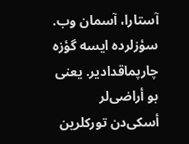آستارا، آسمان وب. سؤزلرده ایسه گؤزه چارپماقدادیر. یعنی بو أراضی‌لر أسکی‌دن تورکلرین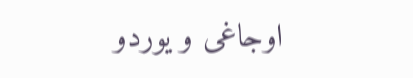اوجاغی و یوردو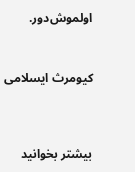اولموش‌دور.



کیومرث ایسلامی




بیشتر بخوانید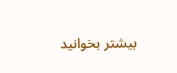بیشتر بخوانید